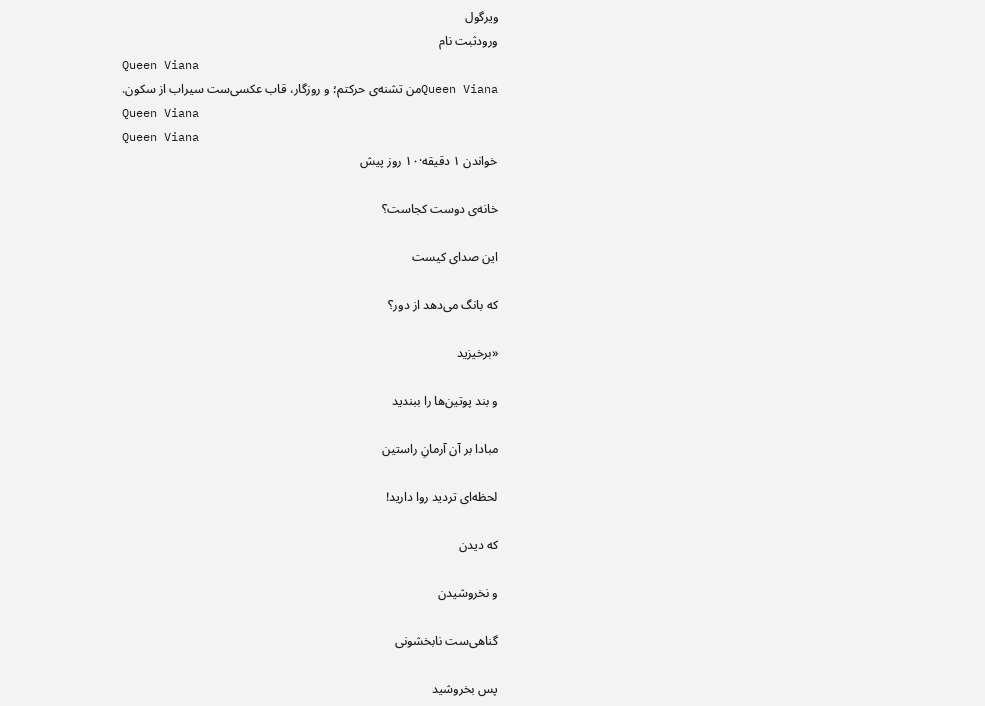ویرگول
ورودثبت نام
Queen Viana
Queen Vianaمن تشنه‌ی حرکتم؛ و روزگار، قاب عکسی‌ست سیراب از سکون.
Queen Viana
Queen Viana
خواندن ۱ دقیقه·۱۰ روز پیش

خانه‌ی دوست کجاست؟

این صدای کیست

که بانگ می‌دهد از دور؟

«برخیزید

و بند پوتین‌ها را ببندید

مبادا بر آن آرمانِ راستین

لحظه‌ای تردید روا دارید!

که دیدن

و نخروشیدن

گناهی‌ست نابخشونی

پس بخروشید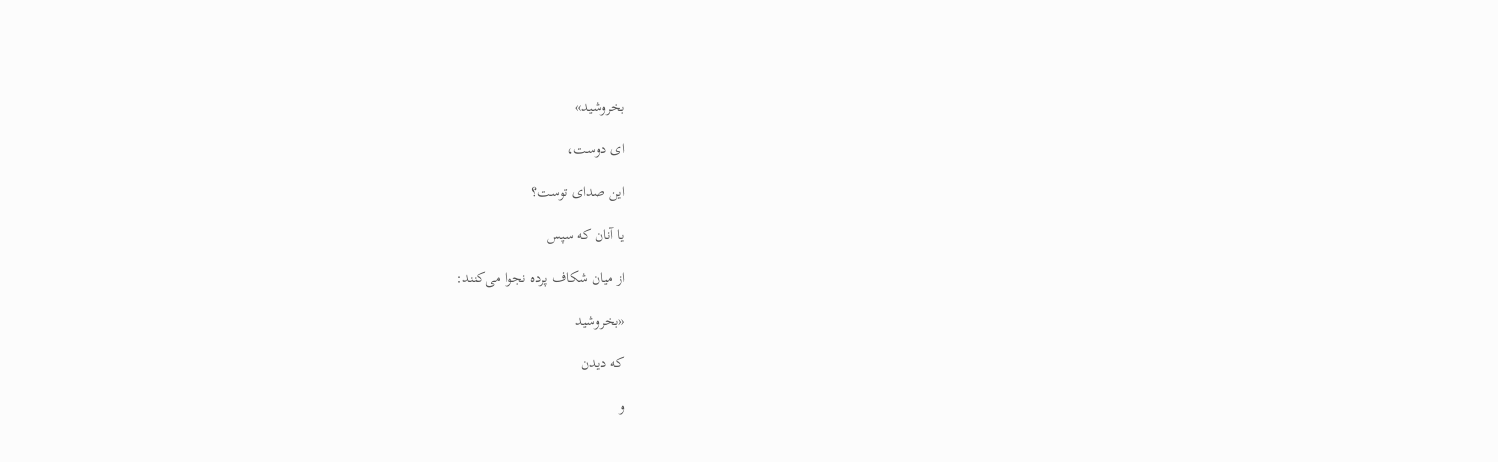بخروشید»

ای دوست،

این صدای توست؟

یا آنان که سپس

از میان شکاف پرده نجوا می‌کنند:

«بخروشید

که دیدن

و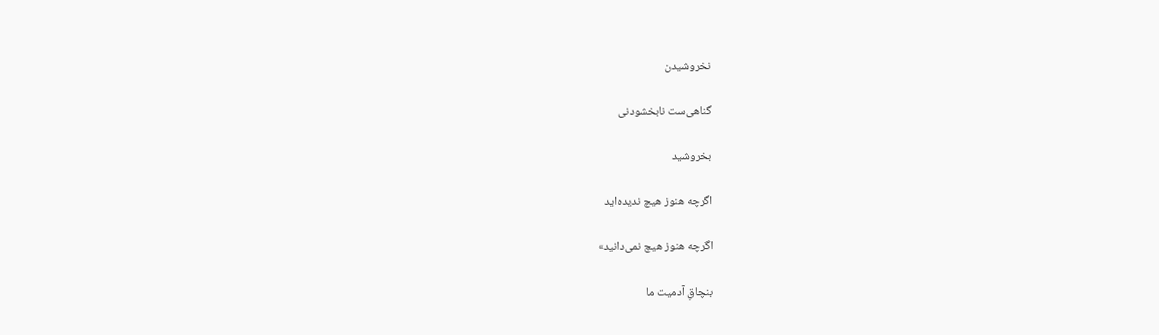نخروشیدن

گناهی‌ست نابخشودنی

بخروشید

اگرچه هنوز هیچ ندیده‌اید

اگرچه هنوز هیچ نمی‌دانید»

بنچاقِ آدمیت ما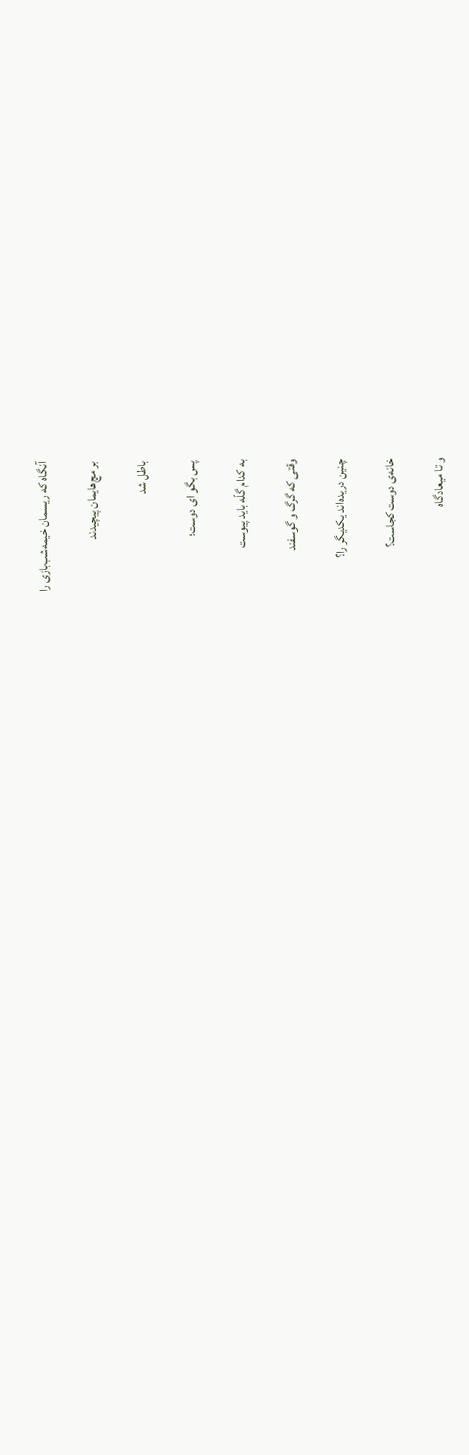آنگاه که ریسمان خیمه‌شب‌بازی را

بر مچ‌هایمان پیچیدند

باطل شد

پس بگو ای دوست؛

به کدام گلّه باید پیوست

وقتی که گرگ و گوسفند

چنین دریده‌اند یکدیگر را؟

خانه‌ی دوست کجاست؟

و تا میعادگاه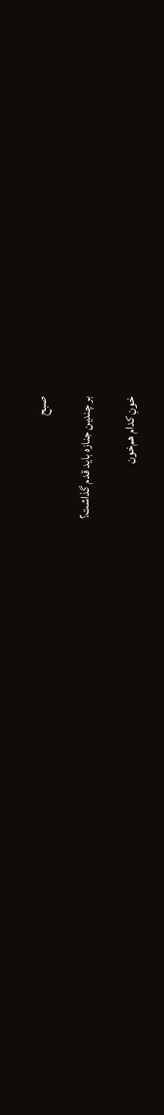صبح

بر چندین جنازه باید قدم گذاشت؟

خونِ کدام هم‌خون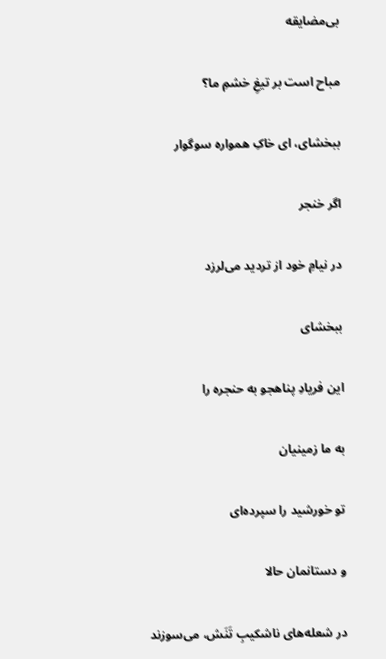بی‌مضایقه

مباح است بر تیغِ خشمِ ما؟

ببخشای، ای خاکِ همواره سوگوار

اگر خنجر

در نیامِ خود از تردید می‌لرزد

ببخشای

این فریادِ پناهجو به حنجره را

به ما زمینیان

تو خورشید را سپرده‌ای

و دستانمان حالا

در شعله‌های ناشکیبِ تَنَش، می‌سوزند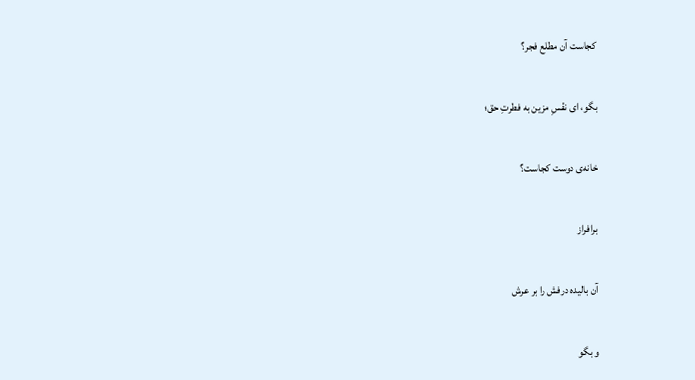کجاست آن مطلع فجر؟

بگو، ای نفْسِ مزین به فطرتِ حق؛

خانه‌ی دوست کجاست؟

برافراز

آن بالیده درفش را بر عرش

و بگو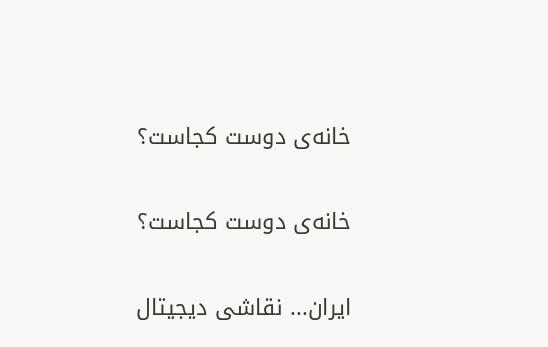خانه‌ی دوست کجاست؟

خانه‌ی دوست کجاست؟

ایران... نقاشی دیجیتال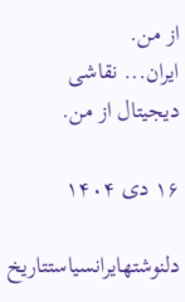از من.
ایران... نقاشی دیجیتال از من.

۱۶ دی ۱۴۰۴

دلنوشتهایرانسیاستتاریخ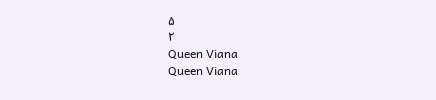۵
۲
Queen Viana
Queen Viana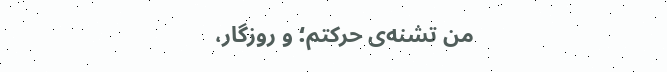من تشنه‌ی حرکتم؛ و روزگار،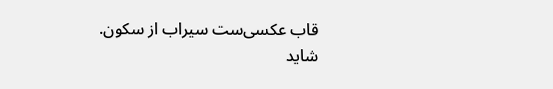قاب عکسی‌ست سیراب از سکون.
شاید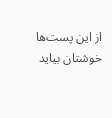از این پست‌ها خوشتان بیاید